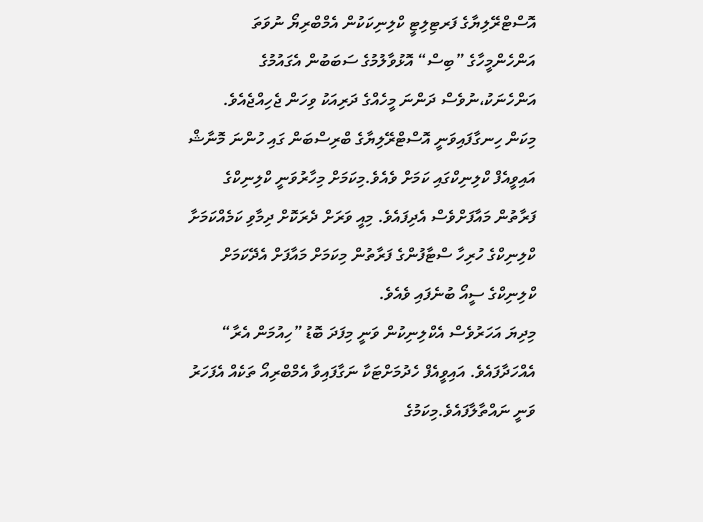އޮސްޓްރޭލިޔާގެ ފަރޓިލިޓީ ކްލިނިކަކުން އެމްބްރިޔޯ ނުވަތަ އަންހެންމީހާގެ ”ބިސް“ އޮޅުވާލުމުގެ ސަބަބުން އެގައުމުގެ އަންހެނަކު،ނުވެސް ދަންނަ މީހެއްގެ ދަރިއަކު ވިހަން ޖެހިއްޖެއެވެ.
މިކަން ހިނގާފައިވަނީ އޮސްޓްރޭލިޔާގެ ބްރިސްބަން ގައި ހުންނަ މޮނާޝް އައިވީއެފް ކްލިނިކްގައި ކަމަށް ވެއެވެ.މިކަމަށް މިހާރުވަނީ ކްލިނިކްގެ ފަރާތުން މައާފަށްވެސް އެދިފައެވެ. މިއީ ވަރަށް ދެރަކޮށް ދިމާވި ކަމެއްކަމަށާ ކްލިނިކްގެ ހުރިހާ ސްޓާފުންގެ ފަރާތުން މިކަމަށް މައާފަށް އެދޭކަމަށް ކްލިނިކްގެ ސީއޯ ބުނެފައި ވެއެވެ.
މިދިޔަ އަހަރުވެސް އެކްލިނިކުން ވަނީ މިފަދަ ބޮޑު ”ހިއުމަން އެރާ“ އެއްހަދާފައެވެ. އައިވީއެފް ހެދުމަށްޓަކާ ނަގާފައިވާ އެމްބްރިއޯ ތަކެއް އެފަހަރު ވަނީ ނައްތާލާފައެވެ.މިކަމުގެ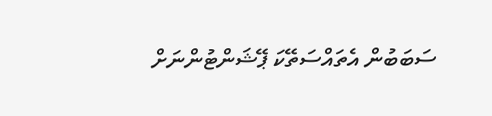ސަބަބުން އެތައްސަތޭކަ ޕޭޝަންޓުންނަށް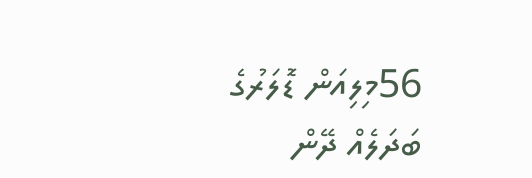56މިލިއަން ޑޮލަރުގެ ބަދަލެއް ދޭން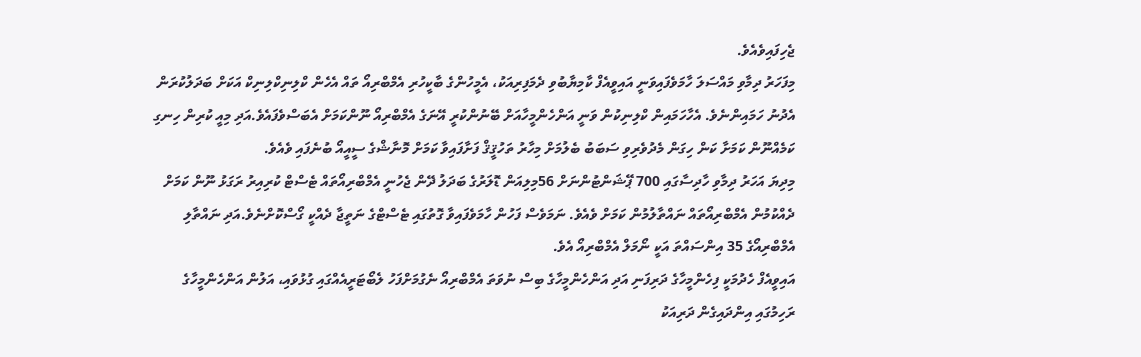ޖެހިފައިވެއެވެ.
މިފަހަރު ދިމާވި މައްސަލަ ހާމަވެފައިވަނީ އައިވީއެފް ކާމިޔާބުވި ދެމަފިރިއަކު، އެމީހުންގެ ބާކީހުރި އެމްބްރިއޯ ތައް އެހެން ކްލިނިކްލިނިކް އަކަށް ބަދަލުކުރަން އެދުނު ހަމައިންނެވެ. އެހާހަމައިން ކްލިނިކުން ވަނީ އަންހެންމީހާއަށް ބޭނުންކުރީ އޭނަގެ އެމްބްރިއޯ ނޫންކަމަށް އެބަސްވެފައެވެ.އަދި މިއީ ކުރިން ހިނގި ކަމެއްނޫން ކަމަށާ ކަން ހިގަން މެދުވެރިވި ސަބަބު ބެލުމަށް މިހާރު ތަހުޤީޤް ފަށާފައިވާ ކަމަށް މޮނާޝްގެ ސީއީއޯ ބުނެފައި ވެއެވެ.
މިދިޔަ އަހަރު ދިމާވި ހާދިސާގައި 700 ޕޭޝަންޓުންނަށް 56މިލިއަން ޑޮލަރުގެ ބަދަލު ދޭން ޖެހުނީ އެމްބްރިއޯތައް ޓެސްޓް ކުރިއިރު ރަގަޅު ނޫން ކަމަށް ދެއްކުމުން އެމްބްރިއޯތައް ނައްތާލުމުން ކަމަށް ވެއެވެ. ނަމަވެސް ފަހުން ހާމަވެފައިވާ ގޮތުގައި ޓެސްޓްގެ ނަތީޖާ ދެއްކީ ގޯސްކޮށްނެވެ.އަދި ނައްތާލި އެމްބްރިއޯގެ 35 އިންސައްތަ އަކީ ނޯމަލް އެމްބްރިއޯ އެވެ.
އައިވީއެފް ހެދުމަކީ ފިހެންމީހާގެ ދަރިފަނި އަދި އަންހެންމީހާގެ ބިސް ނުވަތަ އެމްބްރިއޯ ނެގުމަށްފަހު ލެބޯޓަރީއެއްގައި ގުޅުވައި، އަލުން އަންހެންމީހާގެ ރަހިމުގައި އިންދައިގެން ދަރިއަކު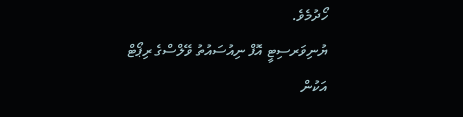ހޯދުމެވެ.
ޔުނިވަރސިޓީ އޮފް ނިއުސައުތު ވޭލްސްގެ ރިޕޯޓް އަކުން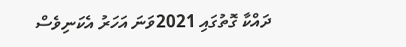ދައްކާ ގޮތުގައި 2021ވަނަ އަހަރު އެކަނިވެސް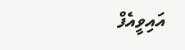އައިވީއެފް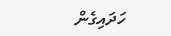ހަދައިގެން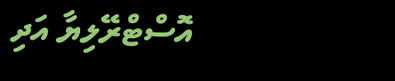އޮސްޓްރޭލިޔާ އަދި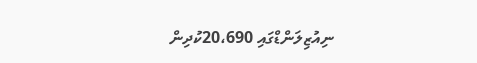ނިއުޒިލަންޑްގައި 20،690ކުދިން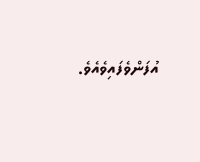އުފަންވެފައިވެއެވެ.